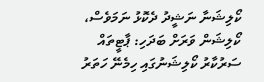ކޯލިޝަނާ ނަޝީދު ދެކޮޅު ނަމަވެސް، ކޯލިޝަން ވަރަށް ބަދަހި: ޕާޓީތައް
ސަރުކާރު ކޯލިޝަނުގައި ހިމެނޭ ހަތަރު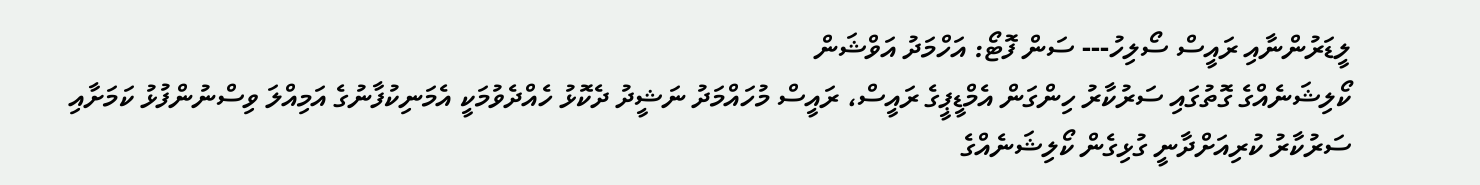ލީޑަރުންނާއި ރައީސް ސޯލިހު--- ސަން ފޮޓޯ: އަހްމަދު އަވްޝަން
ކޯލިޝަނެއްގެ ގޮތުގައި ސަރުކާރު ހިންގަން އެމްޑީޕީގެ ރައީސް، ރައީސް މުހައްމަދު ނަޝީދު ދެކޮޅު ހެއްދެވުމަކީ އެމަނިކުފާނުގެ އަމިއްލަ ވިސްނުންފުޅު ކަމަށާއި ސަރުކާރު ކުރިއަށްދާނީ ގުޅިގެން ކޯލިޝަނެއްގެ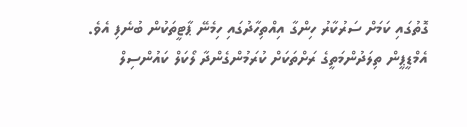ގޮތުގައި ކަމަށް ސަރުކާރު ހިންގާ އިއްތިހާދުގައި ހިމެނޭ ޕާޓީތަކުން ބުނެފި އެވެ.
އެމްޑީޕީން ތިލަދުންމަތީގެ ރަށްތަކަށް ކުރަމުންގެންދާ ލޯކަލް ކައުންސިލް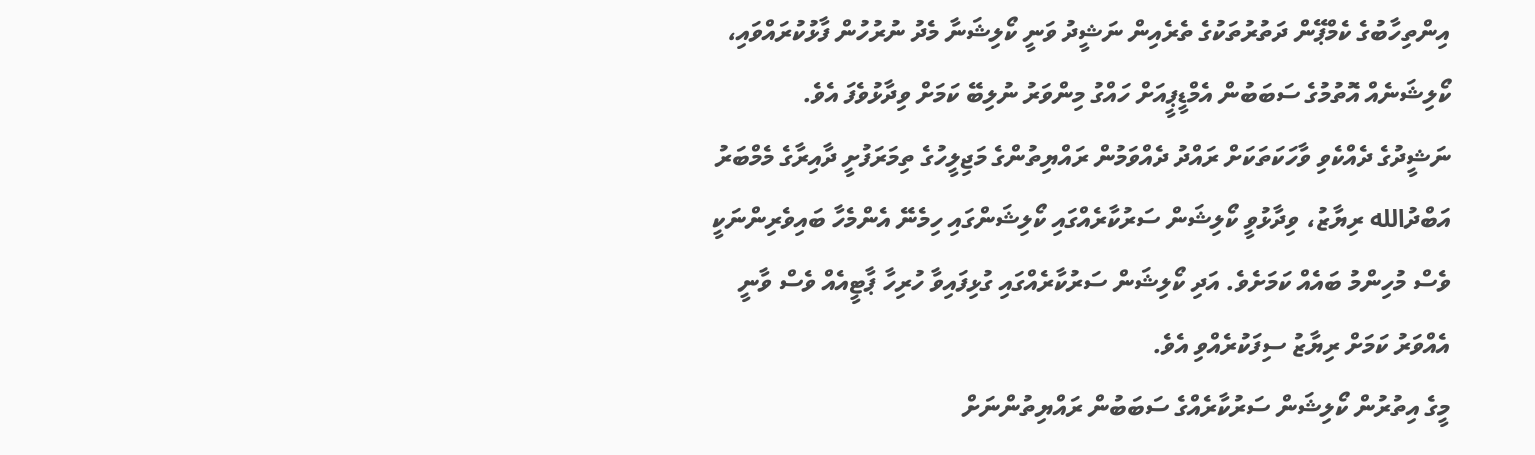އިންތިހާބުގެ ކެމްޕޭން ދަތުރުތަކުގެ ތެރެއިން ނަޝީދު ވަނީ ކޯލިޝަނާ މެދު ނުރުހުން ފާޅުކުރައްވައި، ކޯލިޝަނެއް އޮތުމުގެ ސަބަބުން އެމްޑީޕީއަށް ހައްގު މިންވަރު ނުލިބޭ ކަމަށް ވިދާޅުވެފަ އެވެ.
ނަޝީދުގެ ދެއްކެވި ވާހަކަތަކަށް ރައްދު ދެއްވަމުން ރައްޔިތުންގެ މަޖިލީހުގެ ތިމަރަފުށީ ދާއިރާގެ މެމްބަރު އަބްދުالله ރިޔާޒު، ވިދާޅުވީ ކޯލިޝަން ސަރުކާރެއްގައި ކޯލިޝަންގައި ހިމެނޭ އެންމެހާ ބައިވެރިންނަކީ ވެސް މުހިންމު ބައެއް ކަމަށެވެ. އަދި ކޯލިޝަން ސަރުކާރެއްގައި ގުޅިފައިވާ ހުރިހާ ޕާޓީއެއް ވެސް ވާނީ އެއްވަރު ކަމަށް ރިޔާޒު ސިފަކުރެއްވި އެވެ.
މީގެ އިތުރުން ކޯލިޝަން ސަރުކާރެއްގެ ސަބަބުން ރައްޔިތުންނަށް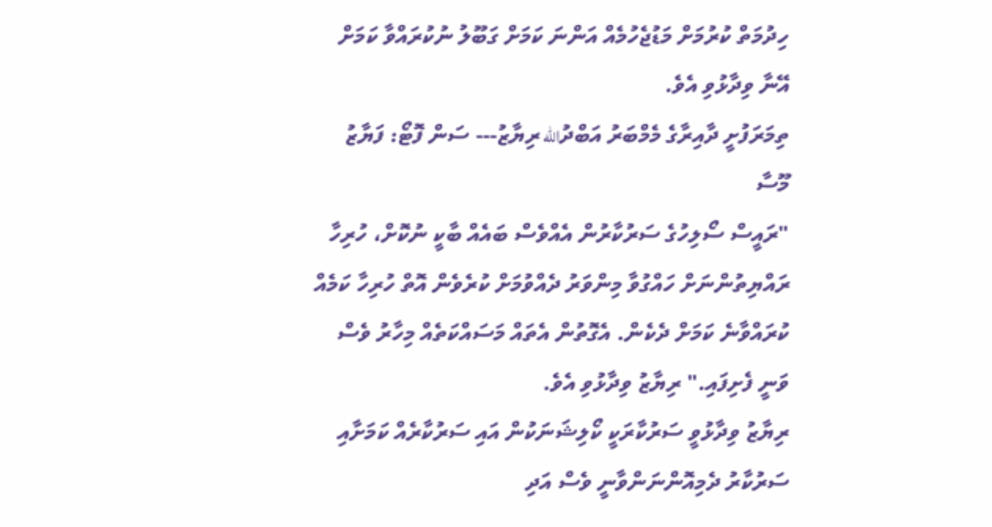ހިދުމަތް ކުރުމަށް މަޑުޖެހުމެއް އަންނަ ކަމަށް ގަބޫލު ނުކުރައްވާ ކަމަށް އޭނާ ވިދާޅުވި އެވެ.
ތިމަރަފުށީ ދާއިރާގެ މެމްބަރު އަބްދުالله ރިޔާޒު--- ސަން ފޮޓޯ: ފަޔާޒު މޫސާ
"ރައީސް ސޯލިހުގެ ސަރުކާރުން އެއްވެސް ބައެއް ބާކީ ނުކޮށް، ހުރިހާ ރައްޔިތުންނަށް ހައްގުވާ މިންވަރު ދެއްވުމަށް ކުރެވެން އޮތް ހުރިހާ ކަމެއް ކުރައްވާނެ ކަމަށް ދެކެން. އެގޮތުން އެތައް މަސައްކަތެއް މިހާރު ވެސް ވަނީ ފެށިފައި." ރިޔާޒު ވިދާޅުވި އެވެ.
ރިޔާޒު ވިދާޅުވީ ސަރުކާރަކީ ކޯލިޝަނަކުން އައި ސަރުކާރެއް ކަމަށާއި ސަރުކާރު ދެމިއޮންނަންވާނީ ވެސް އަދި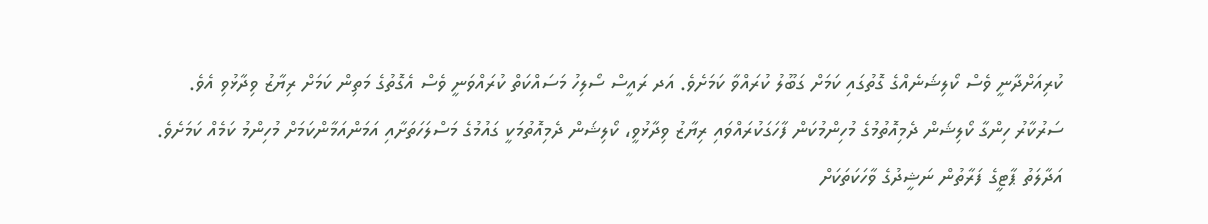ކުރިއަށްދާނީ ވެސް ކޯލިޝަނެއްގެ ގޮތުގައި ކަމަށް ގަބޫލު ކުރައްވާ ކަމަށެވެ. އަދ ރައީސް ސޯލިހު މަސައްކަތް ކުރައްވަނީ ވެސް އެގޮތުގެ މަތިން ކަމަށް ރިޔާޒު ވިދާޅުވި އެވެ.
ސަރުކާރު ހިންގާ ކޯލިޝަން ދެމިއޮތުމުގެ މުހިންމުކަން ފާހަގަކުރައްވައި ރިޔާޒު ވިދާޅުވީ، ކޯލިޝަން ދެމިއޮތުމަކީ ގައުމުގެ މަސްލަހަތަށާއި އަމަންއަމާންކަމަށް މުހިންމު ކަމެއް ކަމަށެވެ.
އަދާލަތު ޕާޓީގެ ފަރާތުން ނަޝީދުގެ ވާހަކަތަކަށް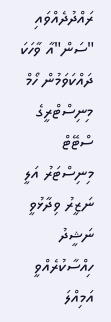ރައްދުދެއްވައި "ސަން"އާ ވާހަކަ ދައްކަވަމުން ހޯމް މިނިސްޓްރީގެ ސްޓޭޓް މިނިސްޓަރު އަލީ ނަޒީރު ވިދާޅުވީ ނަޝީދު ހިއްސާކުރެއްވީ އަމިއްލަ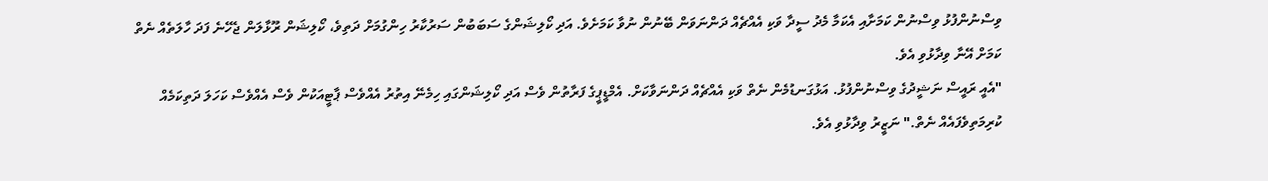ވިސްނުންފުޅު ވިސްނުން ކަމަށާއި އެކަމާ މެދު ސީދާ ވަކި އެއްޗެއް ދަންނަވަން ބޭނުން ނުވާ ކަމަށެވެ. އަދި ކޯލިޝަންގެ ސަބަބުން ސަރުކާރު ހިންގުމަށް ދަތިވެ، ކޯލިޝަން ރޫޅާލަން ޖެހޭނެ ފަދަ ހާލަތެއް ނެތް ކަމަށް އޭނާ ވިދާޅުވި އެވެ.
"އެއީ ރައީސް ނަޝީދުގެ ވިސްނުންފުޅު. އަޅުގަނޑުމެން ނެތް ވަކި އެއްޗެއް ދަންނަވާކަށް. އެމްޑީޕީގެ ފަރާތުން ވެސް އަދި ކޯލިޝަންގައި ހިމެނޭ އިތުރު އެއްވެސް ޕާޓީއަކުން ވެސް އެއްވެސް ކަހަލަ ދަތިކަމެއް ކުރިމަތިވެފައެއް ނެތް." ނަޒީރު ވިދާޅުވި އެވެ.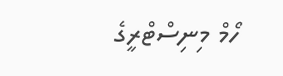ހޯމް މިނިސްޓްރީގެ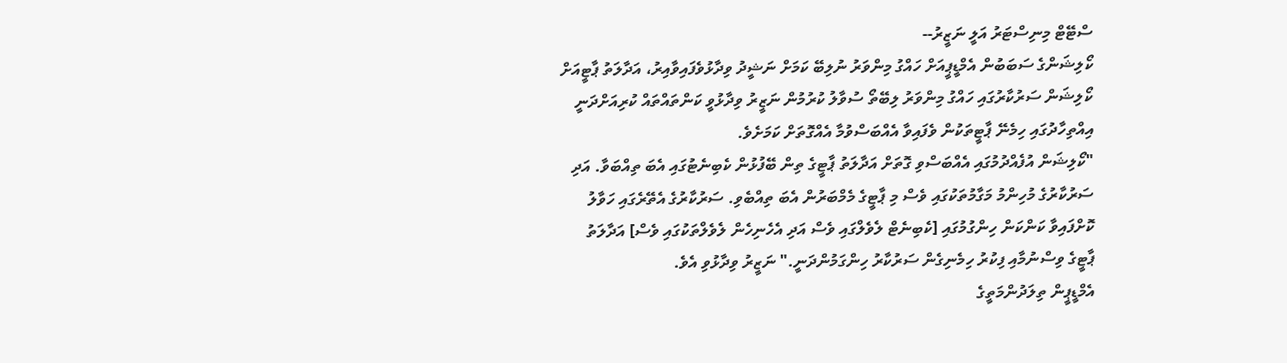ސްޓޭޓް މިނިސްޓަރު އަލީ ނަޒީރު--
ކޯލިޝަންގެ ސަބަބުން އެމްޑީޕީއަށް ހައްގު މިންވަރު ނުލިބޭ ކަމަށް ނަޝީދު ވިދާޅުވެފައިވާއިރު، އަދާލަތު ޕާޓީއަށް ކޯލިޝަން ސަރުކާރުގައި ހައްގު މިންވަރު ލިބޭތޯ ސުވާލު ކުރުމުން ނަޒީރު ވިދާޅުވީ ކަންތައްތައް ކުރިއަށްދަނީ އިއްތިހާދުގައި ހިމެނޭ ޕާޓީތަކުން ވެފައިވާ އެއްބަސްވުމާ އެއްގޮތަށް ކަމަށެވެ.
"ކޯލިޝަން އުފެއްދުމުގައި އެއްބަސްވި ގޮތަށް އަދާލަތު ޕާޓީގެ ތިން ބޭފުޅުން ކެބިނެޓުގައި އެބަ ތިއްބަވާ. އަދި ސަރުކާރުގެ މުހިންމު މަގާމުތަކުގައި ވެސް މި ޕާޓީގެ މެމްބަރުން އެބަ ތިއްބެވި. ސަރުކާރުގެ އެތޭރެގައި ހަވާލު ކޮށްފައިވާ ކަންކަން ހިންގުމުގައި [ކެބިނެޓް ލެވެލްގައި ވެސް އަދި އެހެނިހެން ލެވެލްތަކުގައި ވެސް] އަދާލަތު ޕާޓީގެ ވިސްނުމާއި ފިކުރު ހިމެނިގެން ސަރުކާރު ހިންގަމުންދަނީ." ނަޒީރު ވިދާޅުވި އެވެ.
އެމްޑީޕީން ތިލަދުންމަތީގެ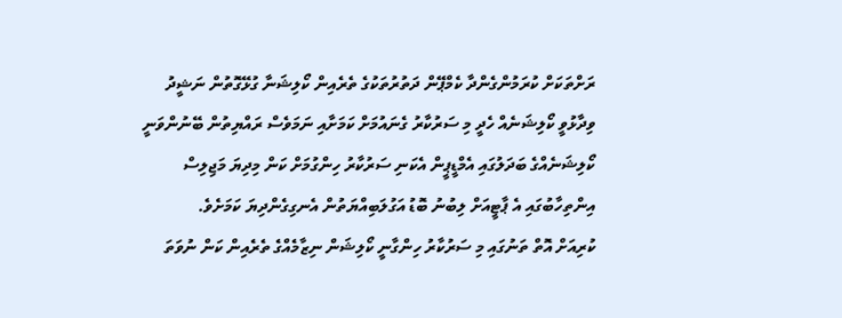ރަށްތަކަށް ކުރަމުންގެންދާ ކެމްޕޭން ދަތުރުތަކުގެ ތެރެއިން ކޯލިޝަނާ ގުޅޭގޮތުން ނަޝީދު ވިދާޅުވީ ކޯލިޝަނެއް ހެދީ މި ސަރުކާރު ގެނައުމަށް ކަމަށާއި ނަމަވެސް ރައްޔިތުން ބޭނުންވަނީ ކޯލިޝަނެއްގެ ބަދަލުގައި އެމްޑީޕީން އެކަނި ސަރުކާރު ހިންގުމަށް ކަން މިދިޔަ މަޖިލިސް އިންތިހާބުގައި އެ ޕާޓީއަށް ލިބުނު ބޮޑު އަގުލަބިއްޔަތުން އެނގިގެންދިޔަ ކަމަށެވެ.
ކުރިއަށް އޮތް ތަނުގައި މި ސަރުކާރު ހިންގާނީ ކޯލިޝަން ނިޒާމެއްގެ ތެރެއިން ކަން ނުވަތަ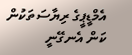އެމްޑީޕީގެ ރިޔާސަތަކުން ކަން އެނގޭނީ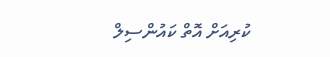ކުރިއަށް އޮތް ކައުންސިލް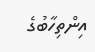އިންތިހާބުގެ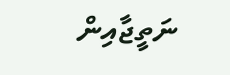ނަތީޖާއިން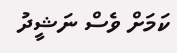ކަމަށް ވެސް ނަޝީދު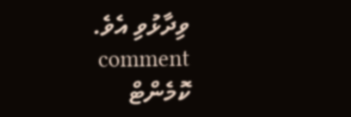ވިދާޅުވި އެވެ.
comment ކޮމެންޓް